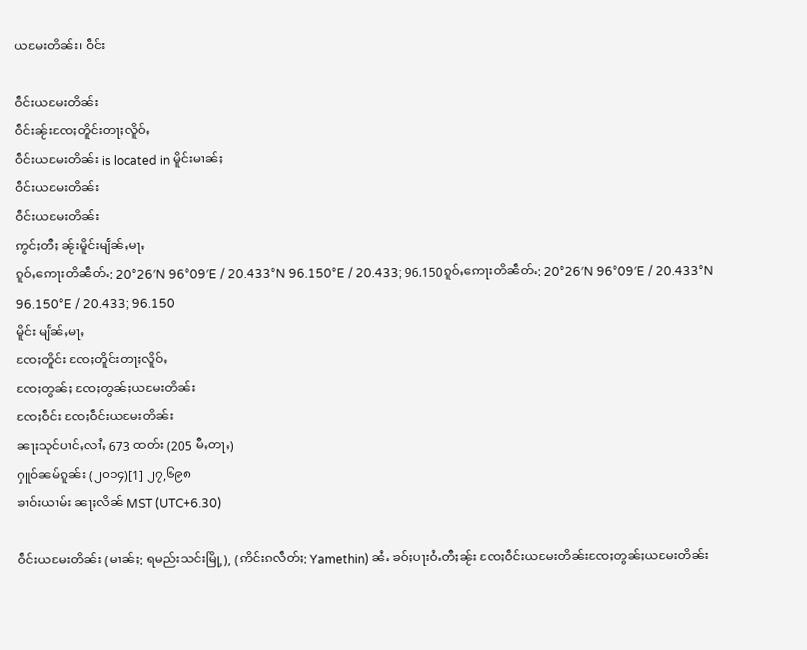ယမႄးတိၼ်း၊ ဝဵင်း

ဝဵင်းယမႄးတိၼ်း
ဝဵင်းၼႂ်းၸႄႈတိူင်းတႃႈလိူဝ်ႇ
ဝဵင်းယမႄးတိၼ်း is located in မိူင်းမၢၼ်ႈ
ဝဵင်းယမႄးတိၼ်း
ဝဵင်းယမႄးတိၼ်း
ဢွင်ႈတီႈ ၼႂ်းမိူင်းမျႅၼ်ႇမႃႇ
ၵူဝ်ႇဢေႃးတိၼဵတ်ႉ: 20°26′N 96°09′E / 20.433°N 96.150°E / 20.433; 96.150ၵူဝ်ႇဢေႃးတိၼဵတ်ႉ: 20°26′N 96°09′E / 20.433°N 96.150°E / 20.433; 96.150
မိူင်း မျႅၼ်ႇမႃႇ
ၸႄႈတိူင်း ၸႄႈတိူင်းတႃႈလိူဝ်ႇ
ၸႄႈတွၼ်ႈ ၸႄႈတွၼ်ႈယမႄးတိၼ်း
ၸႄႈဝဵင်း ၸႄႈဝဵင်းယမႄးတိၼ်း
ၼႃႈသုင်ပၢင်ႇလၢႆႇ 673 ထတ်း (205 မီႇတႃႇ)
ႁူဝ်ၼမ်ၵူၼ်း (၂၀၁၄)[1] ၂၇,၆၉၈
ၶၢဝ်းယၢမ်း ၼႃႈလိၼ် MST (UTC+6.30)

ဝဵင်းယမႄးတိၼ်း (မၢၼ်ႈ: ရမည်းသင်းမြို့), (ဢိင်းၵလဵတ်ႈ: Yamethin) ၼႆႉ ၶဝ်ႈပႃးဝႆႉတီႈၼႂ်း ၸႄႈဝဵင်းယမႄးတိၼ်းၸႄႈတွၼ်ႈယမႄးတိၼ်း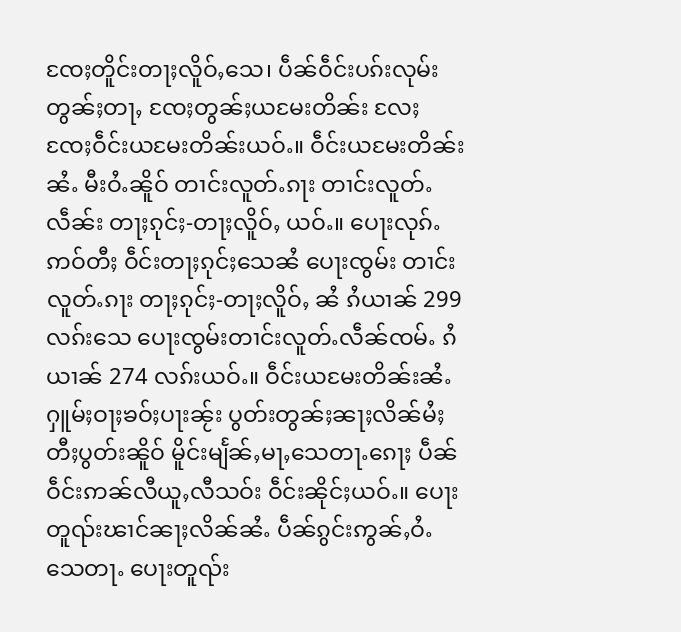ၸႄႈတိူင်းတႃႈလိူဝ်ႇသေ၊ ပဵၼ်ဝဵင်းပၵ်းလုမ်း တွၼ်ႈတႃႇ ၸႄႈတွၼ်ႈယမႄးတိၼ်း လႄႈ ၸႄႈဝဵင်းယမႄးတိၼ်းယဝ်ႉ။ ဝဵင်းယမႄးတိၼ်းၼႆႉ မီးဝႆႉၼိူဝ် တၢင်းလူတ်ႉၵႃး တၢင်းလူတ်ႉလဵၼ်း တႃႈၵုင်ႈ-တႃႈလိူဝ်ႇ ယဝ်ႉ။ ပေႃးလုၵ်ႉဢဝ်တီႈ ဝဵင်းတႃႈၵုင်ႈသေၼႆ ပေႃးၸွမ်း တၢင်းလူတ်ႉၵႃး တႃႈၵုင်ႈ-တႃႈလိူဝ်ႇ ၼႆ ၵႆယၢၼ် 299 လၵ်းသေ ပေႃးၸွမ်းတၢင်းလူတ်ႉလဵၼ်ၸမ်ႉ ၵႆယၢၼ် 274 လၵ်းယဝ်ႉ။ ဝဵင်းယမႄးတိၼ်းၼႆႉ ႁူမ်ႈဝႃႈၶဝ်ႈပႃးၼႂ်း ပွတ်းတွၼ်ႈၼႃႈလိၼ်မႆႈ တီႈပွတ်းၼိူဝ် မိူင်းမျႅၼ်ႇမႃႇသေတႃႉၵေႃႈ ပဵၼ်ဝဵင်းဢၼ်လီယူႇလီသဝ်း ဝဵင်းၼိုင်ႈယဝ်ႉ။ ပေႃးတူၺ်းၽၢင်ၼႃႈလိၼ်ၼႆႉ ပဵၼ်ၵွင်းဢွၼ်ႇဝႆႉသေတႃႉ ပေႃးတူၺ်း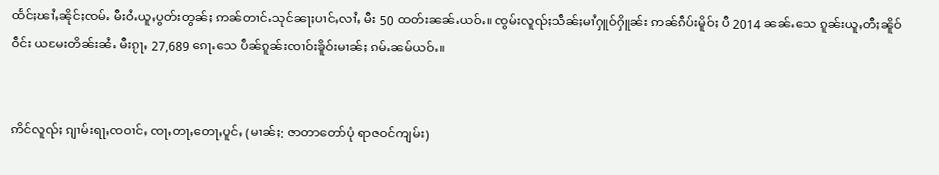ထႅင်ႈၽၢႆႇၼိုင်ႈၸမ်ႉ မီးဝႆႉယူႇပွတ်းတွၼ်ႈ ဢၼ်တၢင်ႉသုင်ၼႃႈပၢင်ႇလၢႆႇ မီး 50 ထတ်းၼၼ်ႉယဝ်ႉ။ ၸွမ်းလူၺ်ႈသဵၼ်ႈမၢႆႁူဝ်ႁိူၼ်း ဢၼ်ၵဵပ်းမိူဝ်ႈ ပီ 2014 ၼၼ်ႉသေ ၵူၼ်းယူႇတီႈၼိူဝ်ဝဵင်း ယမႄးတိၼ်းၼႆႉ မီးၵႂႃႇ 27,689 ၵေႃႉသေ ပဵၼ်ၵူၼ်းၸၢဝ်းၶိူဝ်းမၢၼ်ႈ ၵမ်ႉၼမ်ယဝ်ႉ။


ဢိင်လူၺ်ႈ ၵျၢမ်းရႃႇၸဝၢင်ႇ ၸႃႇတႃႇတေႃႇပူင်ႇ (မၢၼ်ႈ: ဇာတာတော်ပုံ ရာဇဝင်ကျမ်း)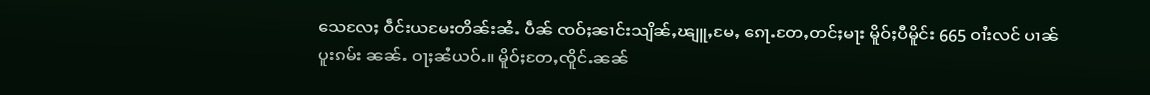သေလႄႈ ဝဵင်းယမႄးတိၼ်းၼႆႉ ပဵၼ် ၸဝ်ႈၼၢင်းသျိၼ်ႇၽျူႇမႄႇ ၵေႃႉတႄႇတင်ႈမႃး မိူဝ်ႈပီမိူင်း 665 ဝၢႆးလင် ပၢၼ်ပူးၵမ်း ၼၼ်ႉ ဝႃႈၼႆယဝ်ႉ။ မိူဝ်ႈတႄႇၸိူင်ႉၼၼ်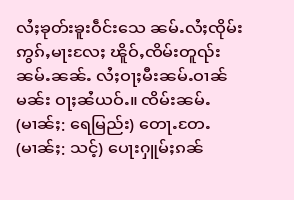လႆႈၶုတ်းၶူးဝဵင်းသေ ၼမ်ႉလႆႈၸိုမ်းဢွၵ်ႇမႃးလႄႈ ၽိူဝ်ႇၸိမ်းတူၺ်း ၼမ်ႉၼၼ်ႉ လႆႈဝႃႈမီးၼမ်ႉဝၢၼ်မၼ်း ဝႃႈၼႆယဝ်ႉ။ ၸိမ်းၼမ်ႉ (မၢၼ်ႈ: ရေမြည်း) တေႃႉတႄႉ (မၢၼ်ႈ: သင့်) ပေႃးႁူမ်ႈၵၼ်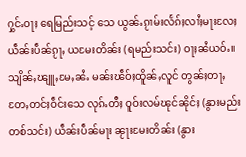ႁွင်ႉဝႃႈ ရေမြည်းသင့် သေ ယွၼ်ႉၵႂၢမ်းလႅၵ်ႈလၢႆႈမႃးလႄႈ ယဵၼ်းပဵၼ်ၵႂႃႇ ယမႄးတိၼ်း (ရမည်းသင်း) ဝႃႈၼႆယဝ်ႉ။ သျိၼ်ႇၽျူႇမႄႇၼႆႉ မၼ်းၽဵဝ်ႈထိူၼ်ႇလူင် တွၼ်ႈတႃႇတႄႇတင်ႈဝဵင်းသေ လုၵ်ႉတီႈ ဝူဝ်းလမ်ၽုင်ၼိုင်ႈ (နွားမည်းတစ်သင်း) ယဵၼ်းပဵၼ်မႃး ၼႂႃးမႄးတိၼ်း (နွား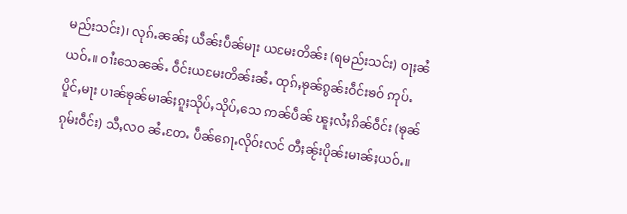မည်းသင်း)၊ လုၵ်ႉၼၼ်ႈ ယဵၼ်းပဵၼ်မႃး ယမႄးတိၼ်း (ရမည်းသင်း) ဝႃႈၼႆယဝ်ႉ။ ဝၢႆးသေၼၼ်ႉ ဝဵင်းယမႄးတိၼ်းၼႆႉ ထုၵ်ႇၶုၼ်ၵွၼ်းဝဵင်းၶဝ် ဢုပ်ႉပိူင်ႇမႃး ပၢၼ်ၶုၼ်မၢၼ်ႈၵူႈသိုပ်ႇသိုပ်ႇသေ ဢၼ်ပဵၼ် ၽူႈလႆႈၵိၼ်ဝဵင်း (ၶုၼ်ၵုမ်းဝဵင်း) သီႇလဝ ၼႆႉတႄႉ ပဵၼ်ၵေႃႉလိုဝ်းလင် တီႈၼႂ်းပိုၼ်းမၢၼ်ႈယဝ်ႉ။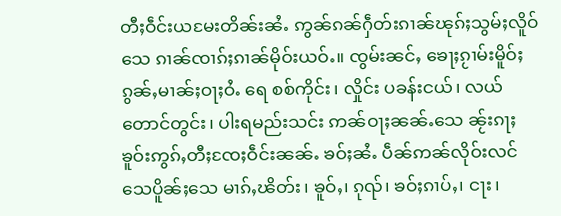တီႈဝဵင်းယမႄးတိၼ်းၼႆႉ ဢွၼ်ၵၼ်ႁဵတ်းၵၢၼ်ၽုၵ်ႈသွမ်ႈလိူဝ်သေ ၵၢၼ်ၸၢၵ်ႈၵၢၼ်မိုဝ်းယဝ်ႉ။ ၸွမ်းၼင်ႇ ၶေႃႈၵႂၢမ်းမိူဝ်ႈၵွၼ်ႇမၢၼ်ႈဝႃႈဝႆႉ ရေ စစ်ကိုင်း၊ လှိုင်း ပခန်းငယ်၊ လယ်တောင်တွင်း၊ ပါးရမည်းသင်း ဢၼ်ဝႃႈၼၼ်ႉသေ ၼႂ်းၵႃႈၶူဝ်းဢွၵ်ႇတီႈၸႄႈဝဵင်းၼၼ်ႉ ၶဝ်ႈၼႆႉ ပဵၼ်ဢၼ်လိုဝ်းလင်သေပိူၼ်ႈသေ မၢၵ်ႇၽိတ်း၊ ၶူဝ်ႇ၊ ၵုၺ်၊ ၶဝ်ႈၵၢပ်ႇ၊ ငႃး၊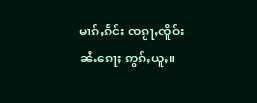မၢၵ်ႇၵႅင်း ၸၵႂႃႇၸိူဝ်းၼႆႉၵေႃႈ ဢွၵ်ႇယူႇ။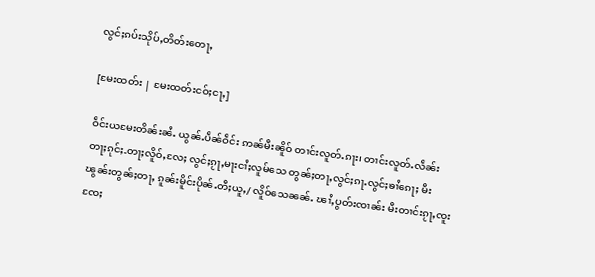လွင်ႈၵပ်းသိုပ်ႇတိတ်းတေႃႇ

[မႄးထတ်း | မႄးထတ်းငဝ်ႈငႃႇ]

ဝဵင်းယမႄးတိၼ်းၼႆႉ ယွၼ်ႉပဵၼ်ဝဵင်း ဢၼ်မီးၼိူဝ် တၢင်းလူတ်ႉၵႃး၊ တၢင်းလူတ်ႉလဵၼ်း တႃႈၵုင်ႈ-တႃႈလိူဝ်ႇလႄႈ လွင်ႈၵႂႃႇမႃးငၢႆႈလူမ်သေ တွၼ်ႈတႃႇလွင်ႈၵႃႉလွင်ႈၶၢႆၵေႃႈ မီးၽွၼ်းတွၼ်ႈတႃႇ ၵူၼ်းမိူင်းပိုၼ်ႉတီႈယူႇ/ လိူဝ်သေၼၼ်ႉ ၽၢႆႇပွတ်းၸၢၼ်း မီးတၢင်းၵႂႃႇၸူး ၸႄႈ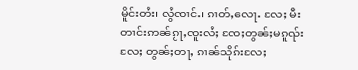မိူင်းတႆး၊ လွႆၸၢင်ႉ၊ ၵၢတ်ႇလေႃႉ လႄႈ မီးတၢင်းဢၼ်ၵႂႃႇၸူးလႆႈ ၸႄႈတွၼ်ႈမၵူၺ်းလႄႈ တွၼ်ႈတႃႇ ၵၢၼ်သိုၵ်းလႄႈ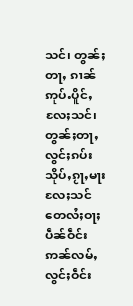သင်၊ တွၼ်ႈတႃႇ ၵၢၼ်ဢုပ်ႉပိူင်ႇလႄႈသင်၊ တွၼ်ႈတႃႇ လွင်ႈၵပ်းသိုပ်ႇၵႂႃႇမႃးလႄႈသင် တေလႆႈဝႃႈပဵၼ်ဝဵင်းဢၼ်လမ်ႇလွင်ႈဝဵင်း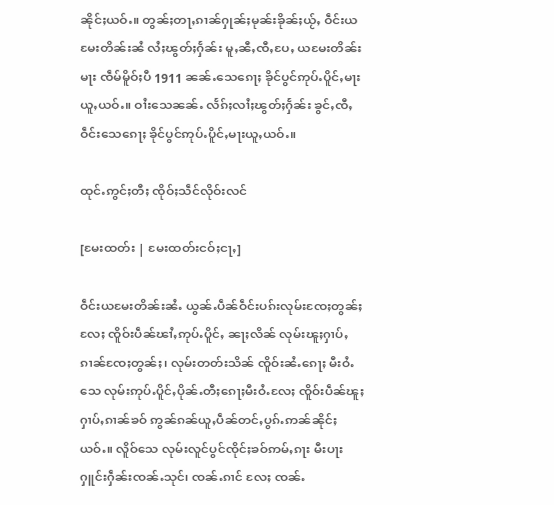ၼိုင်ႈယဝ်ႉ။ တွၼ်ႈတႃႇၵၢၼ်ႁုၼ်ႈမုၼ်းၶိုၼ်ႈယႂ်ႇ ဝဵင်းယမႄးတိၼ်းၼႆ လႆႈၽွတ်ႈႁႅၼ်း မူႇၼီႇၸီႇပႄႇ ယမႄးတိၼ်းမႃး ၸဵမ်မိူဝ်ႈပီ 1911 ၼၼ်ႉသေၵေႃႈ ၶိုင်ပွင်ဢုပ်ႉပိူင်ႇမႃးယူႇယဝ်ႉ။ ဝၢႆးသေၼၼ်ႉ လႅၵ်ႈလၢႆႈၽွတ်ႈႁႅၼ်း ၶွင်ႇၸီႇဝဵင်းသေၵေႃႈ ၶိုင်ပွင်ဢုပ်ႉပိူင်ႇမႃးယူႇယဝ်ႉ။

ထုင်ႉဢွင်ႈတီႈ ၸိုဝ်ႈသဵင်လိုဝ်းလင်

[မႄးထတ်း | မႄးထတ်းငဝ်ႈငႃႇ]

ဝဵင်းယမႄးတိၼ်းၼႆႉ ယွၼ်ႉပဵၼ်ဝဵင်းပၵ်းလုမ်းၸႄႈတွၼ်ႈလႄႈ ၸိူဝ်းပဵၼ်ၽၢႆႇဢုပ်ႉပိူင်ႇ ၼႃႈလိၼ် လုမ်းၽူႈႁၢပ်ႇၵၢၼ်ၸႄႈတွၼ်ႈ၊ လုမ်းတတ်းသိၼ် ၸိူဝ်းၼႆႉၵေႃႈ မီးဝႆႉသေ လုမ်းဢုပ်ႉပိူင်ႇပိုၼ်ႉတီႈၵေႃႈမီးဝႆႉလႄႈ ၸိူဝ်းပဵၼ်ၽူႈႁၢပ်ႇၵၢၼ်ၶဝ် ဢွၼ်ၵၼ်ယူႇပဵၼ်တင်ႇပွၵ်ႉဢၼ်ၼိုင်ႈယဝ်ႉ။ လိူဝ်သေ လုမ်းလူင်ပွင်ၸိုင်ႈၶဝ်ဢမ်ႇၵႃး မီးပႃး ႁူင်းႁဵၼ်းၸၼ်ႉသုင်၊ ၸၼ်ႉၵၢင် လႄႈ ၸၼ်ႉ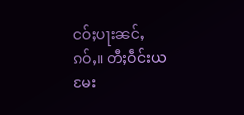ငဝ်ႈပႃးၼင်ႇၵဝ်ႇ။ တီႈဝဵင်းယမႄး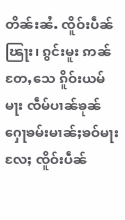တိၼ်းၼႆႉ ၸိူဝ်းပဵၼ်ၽြႃး၊ ၵွင်းမူး ဢၼ်တႄႇသေ ၵိူဝ်းယမ်မႃး ၸဵမ်ပၢၼ်ၶုၼ်ႁေႃၶမ်းမၢၼ်ႈၶဝ်မႃးလႄႈ ၸိူဝ်းပဵၼ်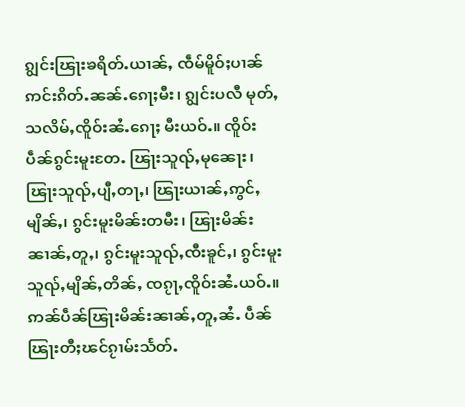ၵျွင်းၽြႃးၶရိတ်ႉယၢၼ်ႇ ၸဵမ်မိူဝ်ႈပၢၼ် ဢင်းၵိတ်ႉၼၼ်ႉၵေႃႈမီး၊ ၵျွင်းပလီ မုတ်ႇသလိမ်ႇၸိူဝ်းၼႆႉၵေႃႈ မီးယဝ်ႉ။ ၸိူဝ်းပဵၼ်ၵွင်းမူးတႄႉ ၽြႃးသူၺ်ႇမုၼေႃး၊ ၽြႃးသူၺ်ႇပျီႇတႃႇ၊ ၽြႃးယၢၼ်ႇဢွင်ႇမျိၼ်ႇ၊ ၵွင်းမူးမိၼ်းတမီး၊ ၽြႃးမိၼ်းၼၢၼ်ႇတူႇ၊ ၵွင်းမူးသူၺ်ႇၸီးၶူင်ႇ၊ ၵွင်းမူးသူၺ်ႇမျိၼ်ႇတိၼ်ႇ ၸၵႂႃႇၸိူဝ်းၼႆႉယဝ်ႉ။ ဢၼ်ပဵၼ်ၽြႃးမိၼ်းၼၢၼ်ႇတူႇၼႆႉ ပဵၼ်ၽြႃးတီႈၽင်ၵႂၢမ်းသႅတ်ႉ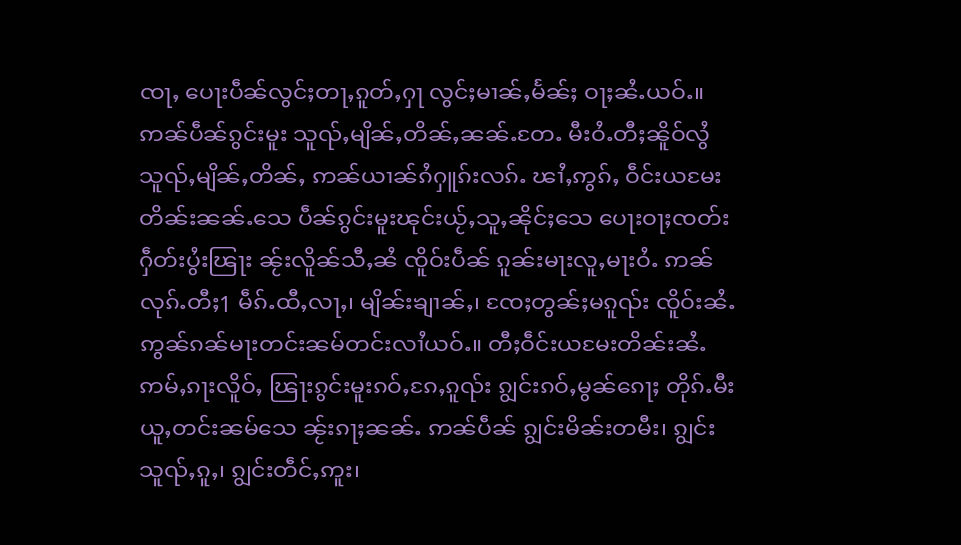ၸႃႇ ပေႃးပဵၼ်လွင်ႈတႃႇၵူတ်ႇႁႃ လွင်ႈမၢၼ်ႇမႅၼ်ႈ ဝႃႈၼႆႉယဝ်ႉ။ ဢၼ်ပဵၼ်ၵွင်းမူး သူၺ်ႇမျိၼ်ႇတိၼ်ႇၼၼ်ႉတႄႉ မီးဝႆႉတီႈၼိူဝ်လွႆ သူၺ်ႇမျိၼ်ႇတိၼ်ႇ ဢၼ်ယၢၼ်ၵႆႁူၵ်းလၵ်ႉ ၽၢႆႇဢွၵ်ႇ ဝဵင်းယမႄးတိၼ်းၼၼ်ႉသေ ပဵၼ်ၵွင်းမူးၽုင်းယႂ်ႇသူႇၼိုင်ႈသေ ပေႃးဝႃႈၸတ်းႁဵတ်းပွႆးၽြႃး ၼႂ်းလိူၼ်သီႇၼႆ ၸိူဝ်းပဵၼ် ၵူၼ်းမႃးလူႇမႃးဝႆႉ ဢၼ်လုၵ်ႉတီႈ1 မဵၵ်ႉထီႇလႃႇ၊ မျိၼ်းၶျၢၼ်ႇ၊ ၸႄႈတွၼ်ႈမၵူၺ်း ၸိူဝ်းၼႆႉ ဢွၼ်ၵၼ်မႃးတင်းၼမ်တင်းလၢႆယဝ်ႉ။ တီႈဝဵင်းယမႄးတိၼ်းၼႆႉ ဢမ်ႇၵႃးလိူဝ်ႇ ၽြႃးၵွင်းမူးၵဝ်ႇၵႄႇၵူၺ်း ၵျွင်းၵဝ်ႇမွၼ်ၵေႃႈ တိုၵ်ႉမီးယူႇတင်းၼမ်သေ ၼႂ်းၵႃႈၼၼ်ႉ ဢၼ်ပဵၼ် ၵျွင်းမိၼ်းတမီး၊ ၵျွင်းသူၺ်ႇၵူႇ၊ ၵျွင်းတဵင်ႇဢူး၊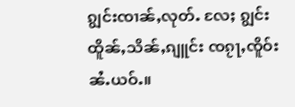ၵျွင်းၸၢၼ်ႇလုတ်ႉ လႄႈ ၵျွင်းထိူၼ်ႇသိၼ်ႇၵျူင်း ၸၵႂႃႇၸိူဝ်းၼႆႉယဝ်ႉ။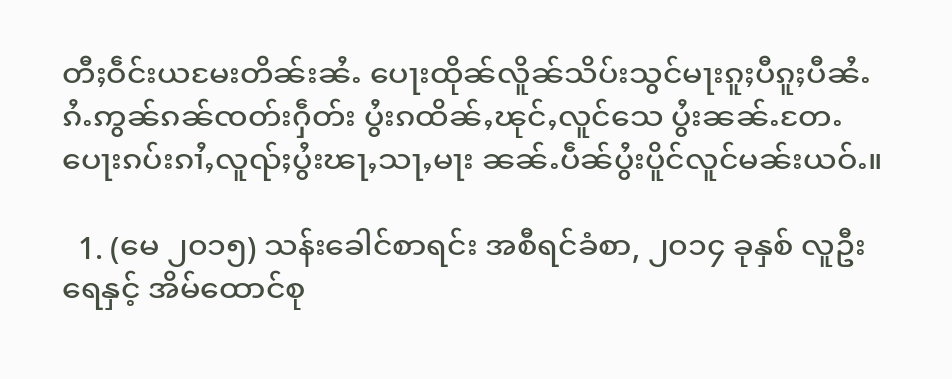တီႈဝဵင်းယမႄးတိၼ်းၼႆႉ ပေႃးထိုၼ်လိူၼ်သိပ်းသွင်မႃးၵူႈပီၵူႈပီၼႆႉ ၵႆႉဢွၼ်ၵၼ်ၸတ်းႁဵတ်း ပွႆးၵထိၼ်ႇၽုင်ႇလူင်သေ ပွႆးၼၼ်ႉတႄႉ ပေႃးၵပ်းၵၢႆႇလူၺ်ႈပွႆးၽႃႇသႃႇမႃး ၼၼ်ႉပဵၼ်ပွႆးပိူင်လူင်မၼ်းယဝ်ႉ။

  1. (မေ ၂၀၁၅) သန်းခေါင်စာရင်း အစီရင်ခံစာ, ၂၀၁၄ ခုနှစ် လူဦးရေနှင့် အိမ်ထောင်စု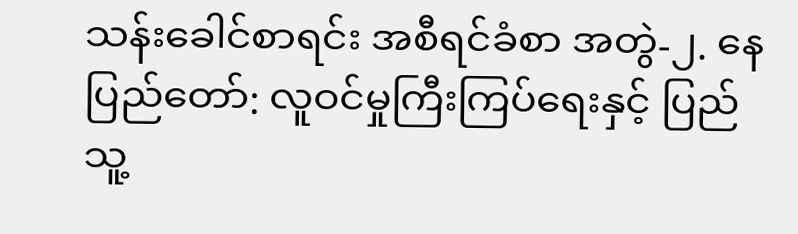သန်းခေါင်စာရင်း အစီရင်ခံစာ အတွဲ-၂. နေပြည်တော်: လူဝင်မှုကြီးကြပ်ရေးနှင့် ပြည်သူ့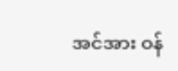အင်အား ဝန်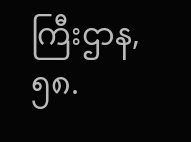ကြီးဌာန, ၅၈.